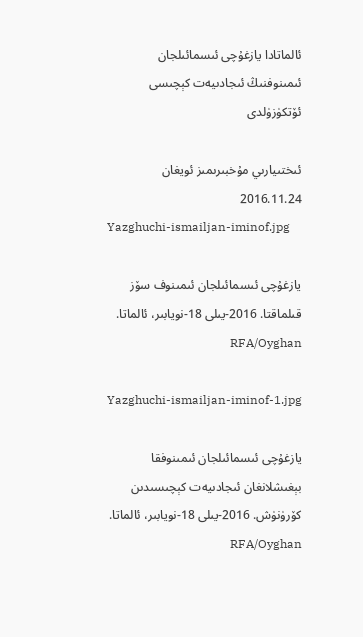ئالماتادا يازغۇچى ئىسمائىلجان ئىمىنوفنىڭ ئىجادىيەت كېچىسى ئۆتكۈزۈلدى

ئىختىيارىي مۇخبىرىمىز ئويغان
2016.11.24
Yazghuchi-ismailjan-iminof.jpg

يازغۇچى ئىسمائىلجان ئىمىنوف سۆز قىلماقتا. 2016-يىلى 18-نويابىر، ئالماتا. RFA/Oyghan

Yazghuchi-ismailjan-iminof-1.jpg

يازغۇچى ئىسمائىلجان ئىمىنوفقا بېغىشلانغان ئىجادىيەت كېچىسىدىن كۆرۈنۈش. 2016-يىلى 18-نويابىر، ئالماتا. RFA/Oyghan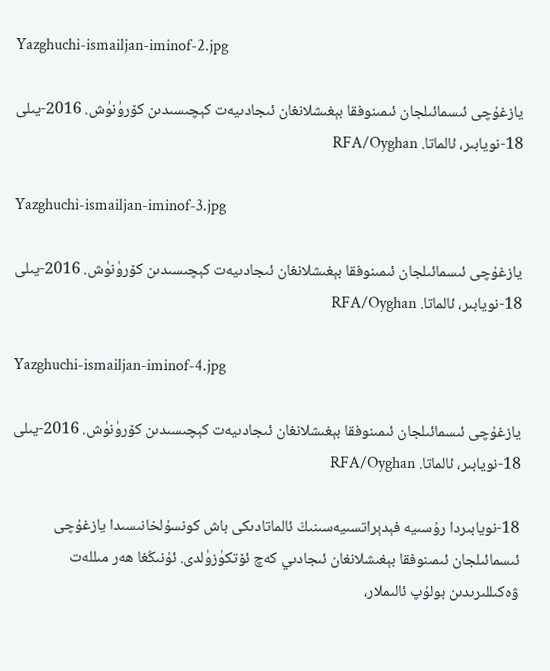Yazghuchi-ismailjan-iminof-2.jpg

يازغۇچى ئىسمائىلجان ئىمىنوفقا بېغىشلانغان ئىجادىيەت كېچىسىدىن كۆرۈنۈش. 2016-يىلى 18-نويابىر، ئالماتا. RFA/Oyghan

Yazghuchi-ismailjan-iminof-3.jpg

يازغۇچى ئىسمائىلجان ئىمىنوفقا بېغىشلانغان ئىجادىيەت كېچىسىدىن كۆرۈنۈش. 2016-يىلى 18-نويابىر، ئالماتا. RFA/Oyghan

Yazghuchi-ismailjan-iminof-4.jpg

يازغۇچى ئىسمائىلجان ئىمىنوفقا بېغىشلانغان ئىجادىيەت كېچىسىدىن كۆرۈنۈش. 2016-يىلى 18-نويابىر، ئالماتا. RFA/Oyghan

18-نويابىردا رۇسىيە فېدېراتسىيەسىنىڭ ئالماتادىكى باش كونسۇلخانىسىدا يازغۇچى ئىسمائىلجان ئىمىنوفقا بېغىشلانغان ئىجادىي كەچ ئۆتكۈزۈلدى. ئۇنىڭغا ھەر مىللەت ۋەكىللىرىدىن بولۇپ ئالىملار،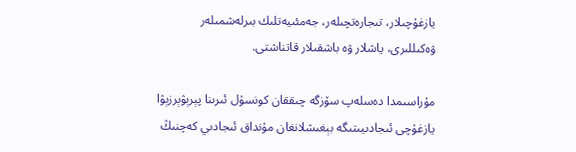يازغۇچىلار، تىجارەتچىلەر، جەمئىيەتلىك بىرلەشمىلەر ۋەكىللىرى، ياشلار ۋە باشقىلار قاتناشتى.

مۇراسىمدا دەسلەپ سۆزگە چىققان كونسۇل ئىرىنا پېرېۋېرزېۋا يازغۇچى ئىجادىيىتىگە بېغىشلانغان مۇنداق ئىجادىي كەچنىڭ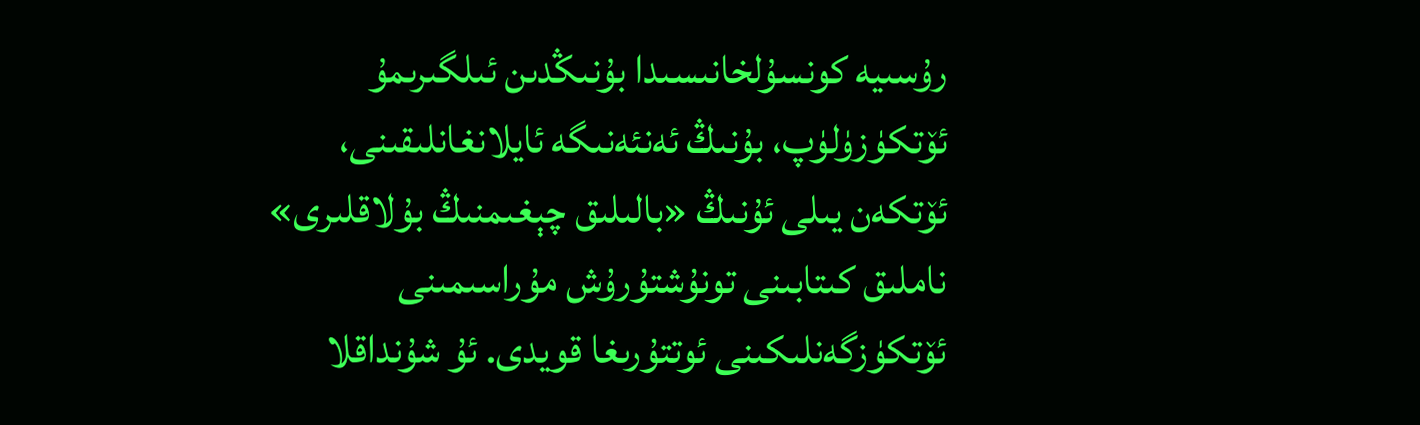رۇسىيە كونسۇلخانىسىدا بۇنىڭدىن ئىلگىرىمۇ ئۆتكۈزۈلۈپ، بۇنىڭ ئەنئەنىگە ئايلانغانلىقىنى، ئۆتكەن يىلى ئۇنىڭ «بالىلىق چېغىمنىڭ بۇلاقلىرى» ناملىق كىتابىنى تونۇشتۇرۇش مۇراسىمىنى ئۆتكۈزگەنلىكىنى ئوتتۇرىغا قويدى. ئۇ شۇنداقلا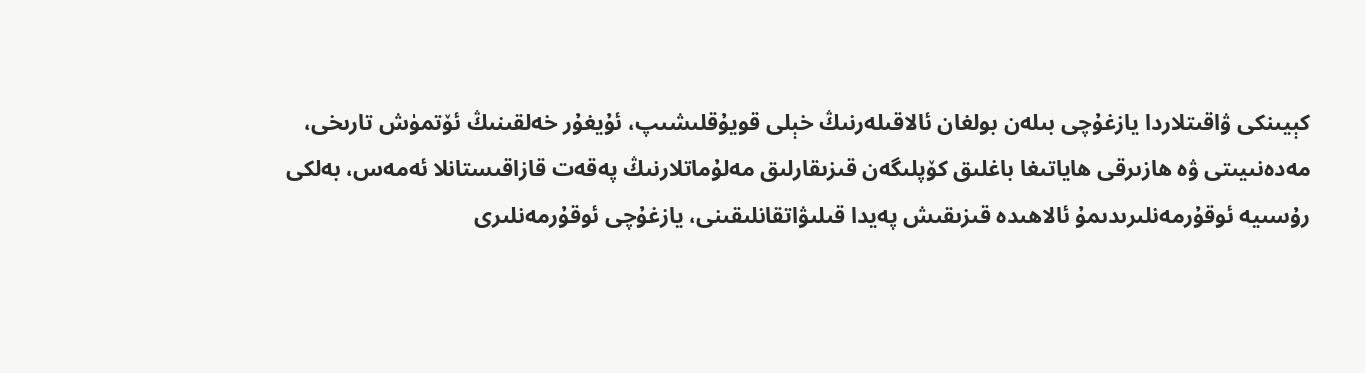كېيىنكى ۋاقىتلاردا يازغۇچى بىلەن بولغان ئالاقىلەرنىڭ خېلى قويۇقلىشىپ، ئۇيغۇر خەلقىنىڭ ئۆتمۈش تارىخى، مەدەنىيىتى ۋە ھازىرقى ھاياتىغا باغلىق كۆپلىگەن قىزىقارلىق مەلۇماتلارنىڭ پەقەت قازاقىستانلا ئەمەس، بەلكى رۇسىيە ئوقۇرمەنلىرىدىمۇ ئالاھىدە قىزىقىش پەيدا قىلىۋاتقانلىقىنى، يازغۇچى ئوقۇرمەنلىرى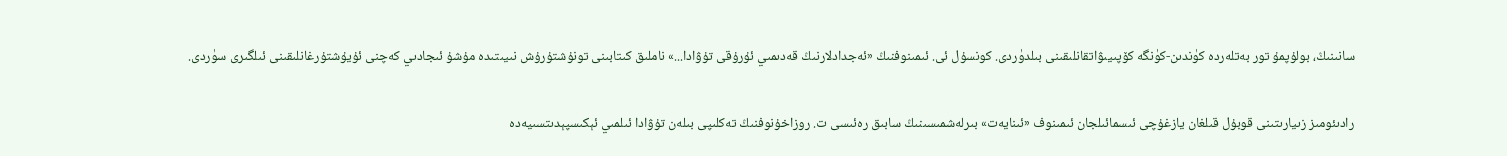سانىنىڭ، بولۇپمۇ تور بەتلەردە كۈندىن-كۈنگە كۆپىيىۋاتقانلىقىنى بىلدۈردى. كونسۇل ئى. ئىمىنوفنىڭ «ئەجدادلارنىڭ قەدىمىي ئۇرۇقى تۇۋادا...» ناملىق كىتابىنى تونۇشتۇرۇش نىيىتىدە مۇشۇ ئىجادىي كەچنى ئۇيۇشتۇرغانلىقىنى ئىلگىرى سۈردى.

رادىئومىز زىيارىتىنى قوبۇل قىلغان يازغۇچى ئىسمائىلجان ئىمىنوف «ئىنايەت» بىرلەشمىسىنىڭ سابىق رەئىسى ت. روزاخۇنوفنىڭ تەكلىپى بىلەن تۇۋادا ئىلمىي ئېكىسپېدىتسىيەدە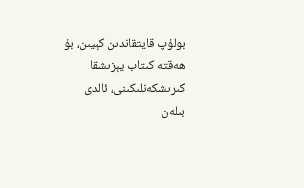بولۇپ قايتقاندىن كېيىن، بۇ ھەقتە كىتاب يېزىشقا كىرىشكەنلىكىنى، ئالدى بىلەن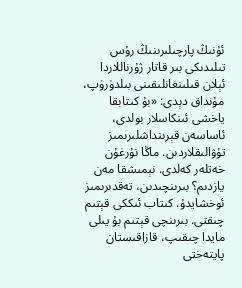ئۇنىڭ پارچىلىرىنىڭ رۇس تىلىدىكى بىر قاتار ژۇرناللاردا ئېلان قىلىنغانلىقىنى بىلدۈرۈپ، مۇنداق دېدى: «بۇ كىتابقا ياخشى ئىنكاسلار بولدى، ئاساسەن قېرىنداشلىرىمىز تۇۋالىقلاردىن. ماڭا نۇرغۇن خەتلەر كەلدى. نېمىشقا مەن يازدىم؟ بىرىنچىدىن، تەقدىرىمىز ئوخشايدۇ. كىتاب ئىككى قېتىم چىقتى. بىرىنچى قېتىم بۇ يىلى مايدا چىقىپ، قازاقىستان پايتەختى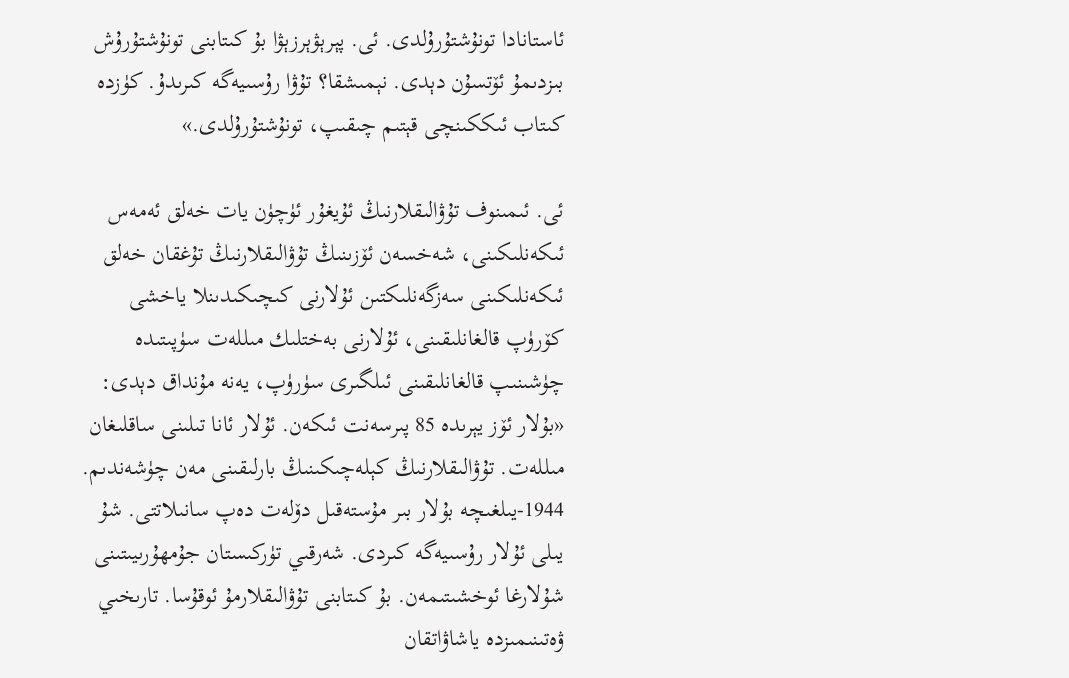ئاستانادا تونۇشتۇرۇلدى. ئى. پېرېۋېرزېۋا بۇ كىتابنى تونۇشتۇرۇش بىزدىمۇ ئۆتسۇن دېدى. نېمىشقا؟ تۇۋا رۇسىيەگە كىرىدۇ. كۈزدە كىتاب ئىككىنچى قېتىم چىقىپ، تونۇشتۇرۇلدى.»

ئى. ئىمىنوف تۇۋالىقلارنىڭ ئۇيغۇر ئۈچۈن يات خەلق ئەمەس ئىكەنلىكىنى، شەخسەن ئۆزىنىڭ تۇۋالىقلارنىڭ تۇغقان خەلق ئىكەنلىكىنى سەزگەنلىكتىن ئۇلارنى كىچىكىدىنلا ياخشى كۆرۈپ قالغانلىقىنى، ئۇلارنى بەختلىك مىللەت سۈپىتىدە چۈشىنىپ قالغانلىقىنى ئىلگىرى سۈرۈپ، يەنە مۇنداق دېدى: «بۇلار ئۆز يېرىدە 85 پىرسەنت ئىكەن. ئۇلار ئانا تىلىنى ساقلىغان مىللەت. تۇۋالىقلارنىڭ كېلەچىكىنىڭ بارلىقىنى مەن چۈشەندىم. 1944-يىلغىچە بۇلار بىر مۇستەقىل دۆلەت دەپ سانىلاتتى. شۇ يىلى ئۇلار رۇسىيەگە كىردى. شەرقىي تۈركىستان جۇمھۇرىيىتىنى شۇلارغا ئوخشىتىمەن. بۇ كىتابنى تۇۋالىقلارمۇ ئوقۇسا. تارىخىي ۋەتىنىمىزدە ياشاۋاتقان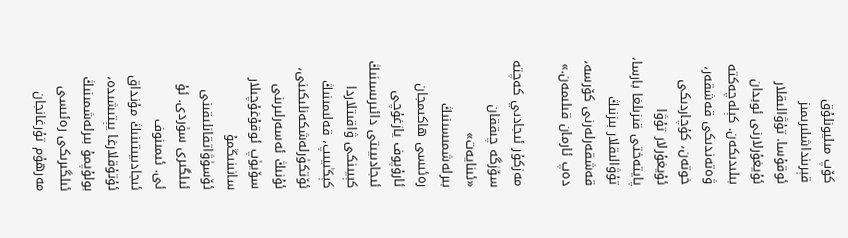كۆپ مىليونلۇق قېرىنداشلىرىمىز ئوقۇسا. تۇۋالىقلار ئۇيغۇرلارنى ئوبدان بىلىدىكەن. كېلەچەكتە ۋەتەندىكى قەشقەر، خوتەن، كۇچاردىكى ئۇيغۇرلار تۇۋا پايتەختى قىزىلغا بارسا، تۇۋالىقلار بىزنىڭ قەشقەرلەرنى كۆرسە، دەپ ئارمان قىلىمەن.»

مەزكۇر ئىجادىي كەچتە سۆزگە چىققان «ئىنايەت» بىرلەشمىسىنىڭ رەئىسى ھاكىمجان ئارۇپوف يازغۇچى ئىجادىيىتى دائىرىسىنىڭ كېيىنكى ۋاقىتلاردا كېڭىيىپ، قەلىمىنىڭ ئۆتكۈرلەشكەنلىكىنى، ئۇنىڭ ئەسەرلىرىنى سۆيۈپ ئوقۇغۇچىلار سانىنىڭمۇ ئۆسۈۋاتقانلىقىنى ئىلگىرى سۈردى. ئۇ ئى. ئىمىنوف ئىجادىيىتىنىڭ مۇنداق ئۇتۇقلارغا يېتىشىدە، بولۇپمۇ بىرلەشمىنىڭ ئىلگىرىكى رەئىسى مەرھۇم تۇرغانجان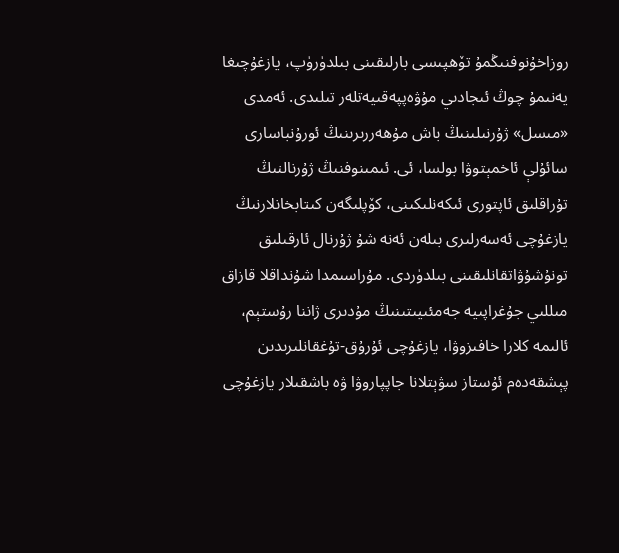روزاخۇنوفنىڭمۇ تۆھپىسى بارلىقىنى بىلدۈرۈپ، يازغۇچىغا يەنىمۇ چوڭ ئىجادىي مۇۋەپپەقىيەتلەر تىلىدى. ئەمدى «مىسل» ژۇرنىلىنىڭ باش مۇھەررىرىنىڭ ئورۇنباسارى سائۇلې ئاخمېتوۋا بولسا، ئى. ئىمىنوفنىڭ ژۇرنالنىڭ تۇراقلىق ئاپتورى ئىكەنلىكىنى، كۆپلىگەن كىتابخانلارنىڭ يازغۇچى ئەسەرلىرى بىلەن ئەنە شۇ ژۇرنال ئارقىلىق تونۇشۇۋاتقانلىقىنى بىلدۈردى. مۇراسىمدا شۇنداقلا قازاق مىللىي جۇغراپىيە جەمئىيىتىنىڭ مۇدىرى ژاننا رۇستېم، ئالىمە كلارا خافىزوۋا، يازغۇچى ئۇرۇق-تۇغقانلىرىدىن پېشقەدەم ئۇستاز سۋېتلانا جاپپاروۋا ۋە باشقىلار يازغۇچى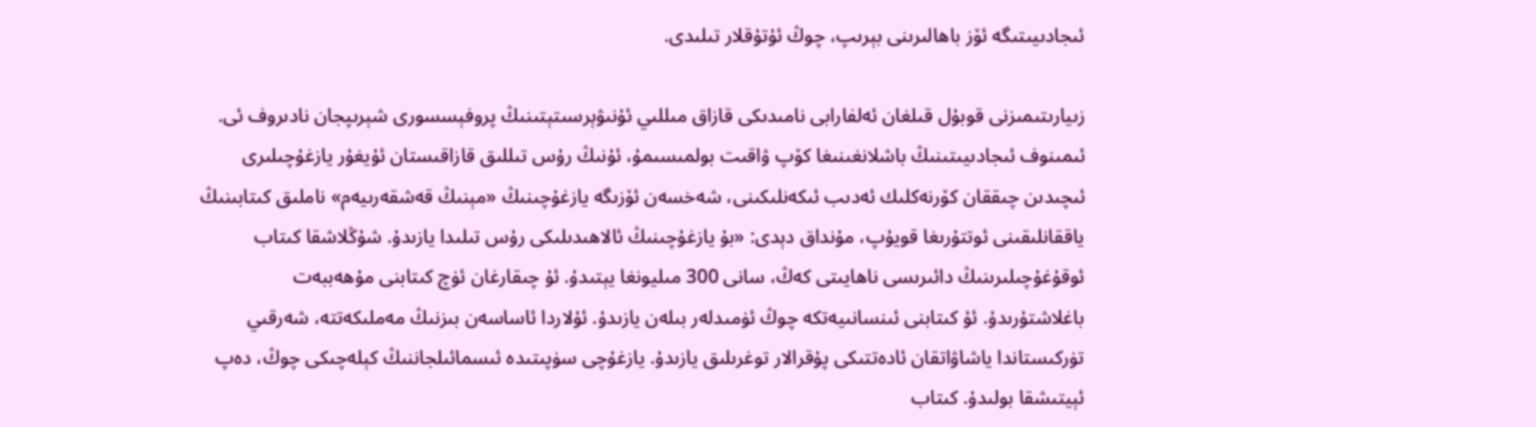ئىجادىيىتىگە ئۆز باھالىرىنى بېرىپ، چوڭ ئۇتۇقلار تىلىدى.

زىيارىتىمىزنى قوبۇل قىلغان ئەلفارابى نامىدىكى قازاق مىللىي ئۇنىۋېرسىتېتىنىڭ پروفېسسورى شېرىپجان نادىروف ئى. ئىمىنوف ئىجادىيىتىنىڭ باشلانغىنىغا كۆپ ۋاقىت بولمىسىمۇ، ئۇنىڭ رۇس تىللىق قازاقىستان ئۇيغۇر يازغۇچىلىرى ئىچىدىن چىققان كۆرنەكلىك ئەدىب ئىكەنلىكىنى، شەخسەن ئۆزىگە يازغۇچىنىڭ «مېنىڭ قەشقەرىيەم» ناملىق كىتابىنىڭ ياققانلىقىنى ئوتتۇرىغا قويۇپ، مۇنداق دېدى: «بۇ يازغۇچىنىڭ ئالاھىدىلىكى رۇس تىلىدا يازىدۇ. شۇڭلاشقا كىتاب ئوقۇغۇچىلىرىنىڭ دائىرىسى ناھايىتى كەڭ، سانى 300 مىليونغا يېتىدۇ. ئۇ چىقارغان ئۈچ كىتابنى مۇھەببەت باغلاشتۇرىدۇ. ئۇ كىتابنى ئىنسانىيەتكە چوڭ ئۈمىدلەر بىلەن يازىدۇ. ئۇلاردا ئاساسەن بىزنىڭ مەملىكەتتە، شەرقىي تۈركىستاندا ياشاۋاتقان ئادەتتىكى پۇقرالار توغرىلىق يازىدۇ. يازغۇچى سۈپىتىدە ئىسمائىلجاننىڭ كېلەچىكى چوڭ، دەپ ئېيتىشقا بولىدۇ. كىتاب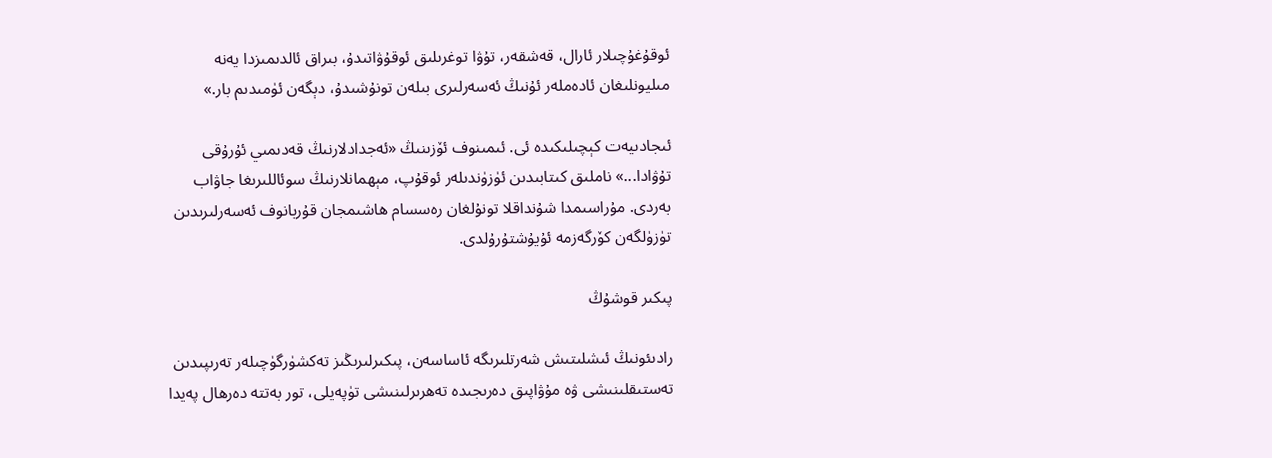ئوقۇغۇچىلار ئارال، قەشقەر، تۇۋا توغرىلىق ئوقۇۋاتىدۇ، بىراق ئالدىمىزدا يەنە مىليونلىغان ئادەملەر ئۇنىڭ ئەسەرلىرى بىلەن تونۇشىدۇ، دېگەن ئۈمىدىم بار.»

ئىجادىيەت كېچىلىكىدە ئى. ئىمىنوف ئۆزىنىڭ «ئەجدادلارنىڭ قەدىمىي ئۇرۇقى تۇۋادا...» ناملىق كىتابىدىن ئۈزۈندىلەر ئوقۇپ، مېھمانلارنىڭ سوئاللىرىغا جاۋاب بەردى. مۇراسىمدا شۇنداقلا تونۇلغان رەسسام ھاشىمجان قۇربانوف ئەسەرلىرىدىن تۈزۈلگەن كۆرگەزمە ئۇيۇشتۇرۇلدى.

پىكىر قوشۇڭ

رادىئونىڭ ئىشلىتىش شەرتلىرىگە ئاساسەن، پىكىرلىرىڭىز تەكشۈرگۈچىلەر تەرىپىدىن تەستىقلىنىشى ۋە مۇۋاپىق دەرىجىدە تەھرىرلىنىشى تۈپەيلى، تور بەتتە دەرھال پەيدا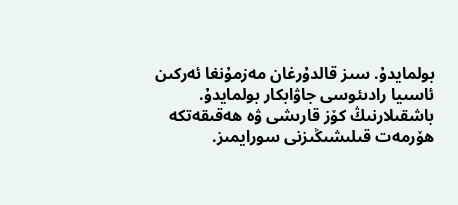بولمايدۇ. سىز قالدۇرغان مەزمۇنغا ئەركىن ئاسىيا رادىئوسى جاۋابكار بولمايدۇ. باشقىلارنىڭ كۆز قارىشى ۋە ھەقىقەتكە ھۆرمەت قىلىشىڭىزنى سورايمىز.